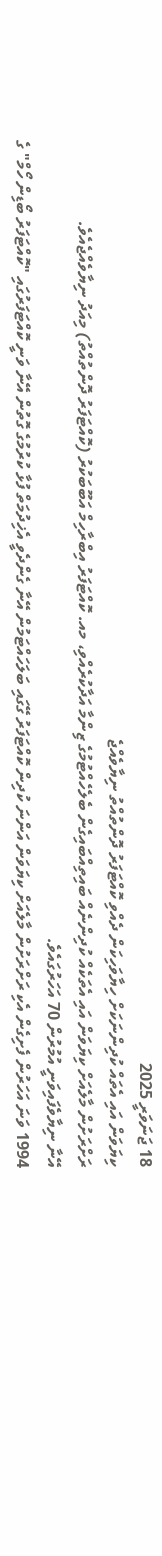18 ޖަނަވަރީ 2025
ކިޔަވަން އައި އެތައް ކުދިންނަކަށް ހިޔާވަހިކަން ދެއްވި ކޮއްޓަފަރު ދޮންތުއްތު ނިޔާވެއްޖެ
ރަށްރަށުން މާލެއަށް ކިޔަވަން އައި އެތަކެއް ކުދިންނެއް ބައިތިއްބައިގެން ބެލެހެއްޓުމުގެ ޒިންމާ އަދާކުރެއްވި، މއ. ކޮއްޓަފަރު އިބްރާހިމް އަބޫބަކުރު (ކޮއްޓަފަރު ދޮންތުއްތު) މިއަދު ނިޔާވެއްޖެއެވެ.
އޭނާ ނިޔާވެފައިވަނީ އުމުރުން 70 އަހަރުގައެވެ.
1994 ވަނަ އަހަރުން ފެށިގެން އެކި ރަށްރަށުން މާލެއަށް ކިޔަވަން އަންނަ ކުދިން ކޮއްޓަފަރު ގޭގައި ބަލަހައްޓަމުން އޭނާ ގެންދެވީ އެޚިދުމަތް ފުޅާ ކުރުމުގެ ގޮތުން އޭނާ ވަނީ ކޮއްޓަފަރުގައި "ކޮއްޓަފަރު ބޯޑިން ހޯމް" ގެ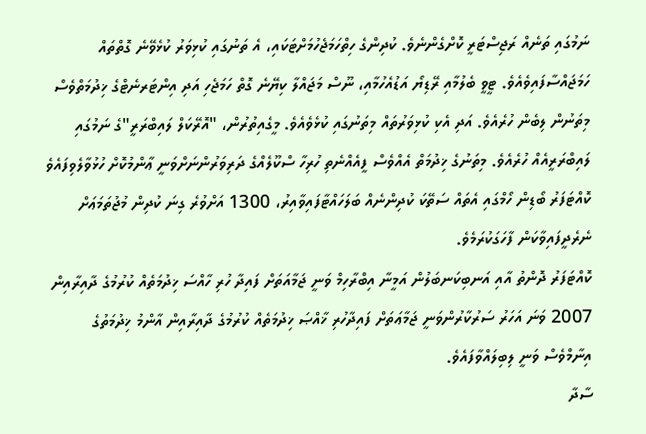ނަމުގައި ތަނެއް ރަޖިސްޓަރީ ކޮށްގެންނެވެ. ކުދިންގެ ހިތްހަމަޖެހުމަށްޓަކައި، އެ ތަނުގައި ކުޅިވަރު ކުޅެވޭނެ ގޮތްތައް ހަމަޖައްސާފައިވެއެވެ. ޓީވީ ބެލުމާއި ރޭޑިޔޯ އަޑުއެހުމާއި، ނޫސް މަޖައްލާ ކިޔޭނެ ގޮތް ހަމަޖެހި އަދި އިންޓަރނެޓްގެ ޚިދުމަތްވެސް މިތަނުން ލިބެން ހުރެއެވެ. އަދި އެކި ކުޅިވަރުތައް މިތަނުގައި ކުޅެވެއެވެ. މީގެއިތުރުން، "އޮރޭކަލް ލައިބްރަރީ"ގެ ނަމުގައި ލައިބްރަރީއެއް ހުރެއެވެ. މިތަނުގެ ޚިދުމަތް އެއްވެސް ފީއެއްނެތި ހުރިހާ ސްކޫލެއްގެ ދަރިވަރުންނަށްވަނީ ޢާންމުކޮށް ހުޅުވާލެވިފައެވެ
ކޮއްޓަފަރު ބޯޑިން ހޯމްގައި އެތައް ސަތޭކަ ކުދިންނެއް ބަލަހައްޓާފައިވާއިރު، 1300 އަށްވުރެ ގިނަ ކުދިން މުޖުތަމަޢަށް ނެރެދީފައިވާކަން ފާހަގަކުރަމެވެ.
ކޮއްޓަފަރު ދޮންތު އާއި އަނބިކަނބަލުން އަމީނާ އިބްރާހިމް ވަނީ ޖަމާއަތަށް ފައިދާ ހުރި ހާއްސަ ޚިދުމަތެއް ކުރުމުގެ ދާއިރާއިން 2007 ވަނަ އަހަރު ސަރުކާރުންވަނީ ޖަމާޢަތަށް ފައިދާހުރި ޚާއްޞަ ޚިދުމަތެއް ކުރުމުގެ ދާއިރާއިން އާންމު ޚިދުމަތުގެ އިނާމްވެސް ވަނީ ލިބިލައްވާފައެވެ.
ސާދާ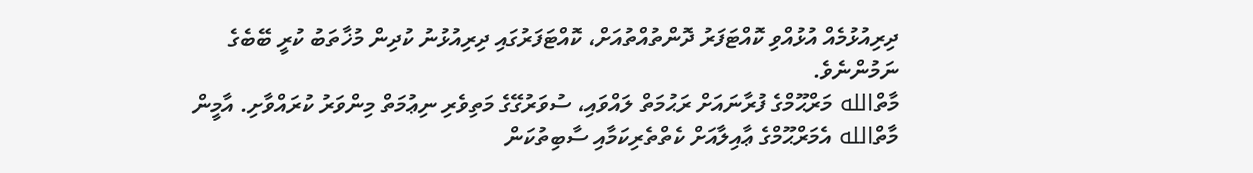ދިރިއުޅުމެއް އުޅުއްވި ކޮއްޓަފަރު ދޮންތުއްތުއަށް، ކޮއްޓަފަރުގައި ދިރިއުޅުނު ކުދިން މުޚާތަބު ކުރީ ބޭބެގެ ނަމުންނެވެ.
މާތްالله މަރްޙޫމްގެ ފުރާނައަށް ރަޙުމަތް ލައްވައި، ސުވަރުގޭގެ މަތިވެރި ނިޢުމަތް މިންވަރު ކުރައްވާށި. އާމީން
މާތްالله އެމަރްޙޫމްގެ ޢާއިލާއަށް ކެތްތެރިކަމާއި ސާބިތުކަން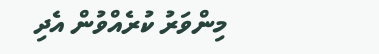މިންވަރު ކުރެއްވުން އެދި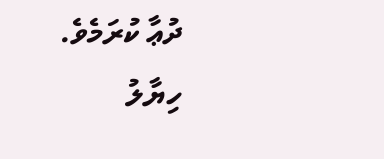ދުޢާ ކުރަމެވެ.
ހިޔާލު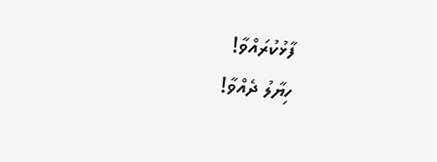ފާޅުކުރައްވާ!
ހިޔާލު ދެއްވާ!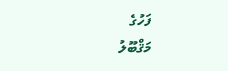ފަހުގެ
މަޤްބޫލު